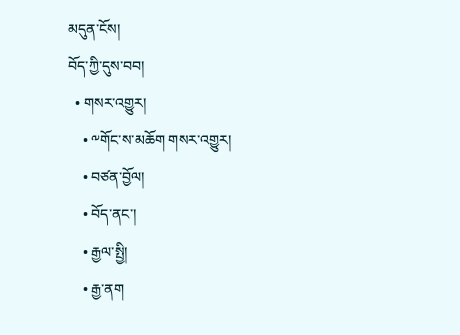མདུན་ངོས།
བོད་ཀྱི་དུས་བབ།
  • གསར་འགྱུར།
    • ༸གོང་ས་མཆོག གསར་འགྱུར།
    • བཙན་བྱོལ།
    • བོད་ནང་།
    • རྒྱལ་སྤྱི།
    • རྒྱ་ནག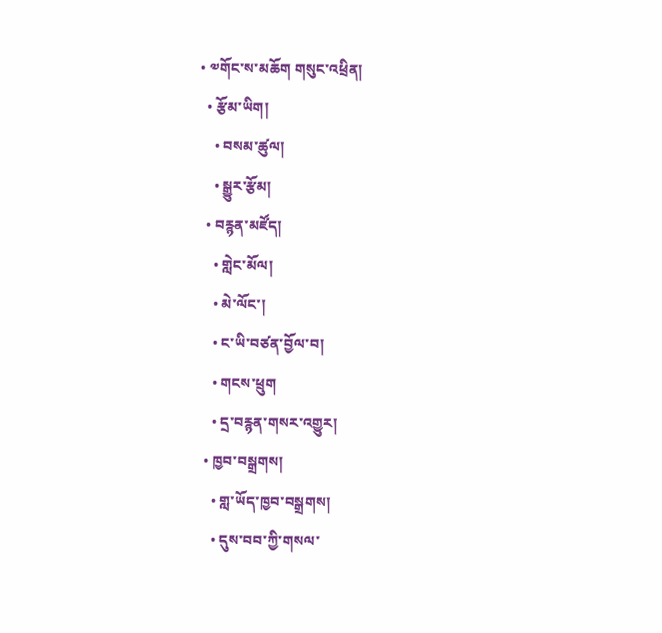• ༧གོང་ས་མཆོག གསུང་འཕྲིན།
  • རྩོམ་ཡིག།
    • བསམ་ཚུལ།
    • སྒྱུར་རྩོམ།
  • བརྙན་མཛོད།
    • གླེང་མོལ།
    • མེ་ལོང་།
    • ང་ཡི་བཙན་བྱོལ་བ།
    • གངས་ཕྲུག
    • དྲ་བརྙན་གསར་འགྱུར།
  • ཁྱབ་བསྒྲགས།
    • གླ་ཡོད་ཁྱབ་བསྒྲགས།
    • དུས་བབ་ཀྱི་གསལ་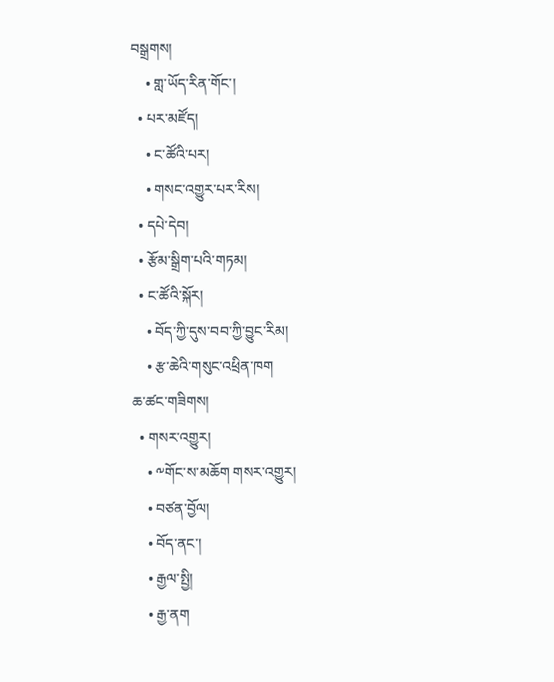བསྒྲགས།
    • གླ་ཡོད་རིན་གོང་།
  • པར་མཛོད།
    • ང་ཚོའི་པར།
    • གསང་འགྱུར་པར་རིས།
  • དཔེ་དེབ།
  • རྩོམ་སྒྲིག་པའི་གཏམ།
  • ང་ཚོའི་སྐོར།
    • བོད་ཀྱི་དུས་བབ་ཀྱི་བྱུང་རིམ།
    • རྩ་ཆེའི་གསུང་འཕྲིན་ཁག
ཆ་ཚང་གཟིགས།
  • གསར་འགྱུར།
    • ༸གོང་ས་མཆོག གསར་འགྱུར།
    • བཙན་བྱོལ།
    • བོད་ནང་།
    • རྒྱལ་སྤྱི།
    • རྒྱ་ནག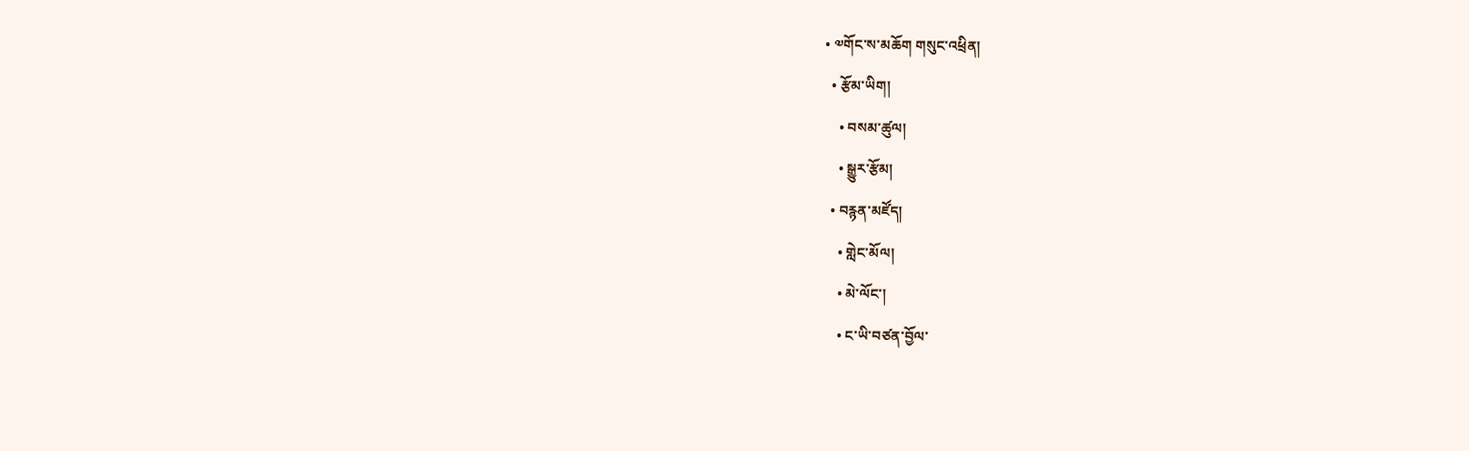• ༧གོང་ས་མཆོག གསུང་འཕྲིན།
  • རྩོམ་ཡིག།
    • བསམ་ཚུལ།
    • སྒྱུར་རྩོམ།
  • བརྙན་མཛོད།
    • གླེང་མོལ།
    • མེ་ལོང་།
    • ང་ཡི་བཙན་བྱོལ་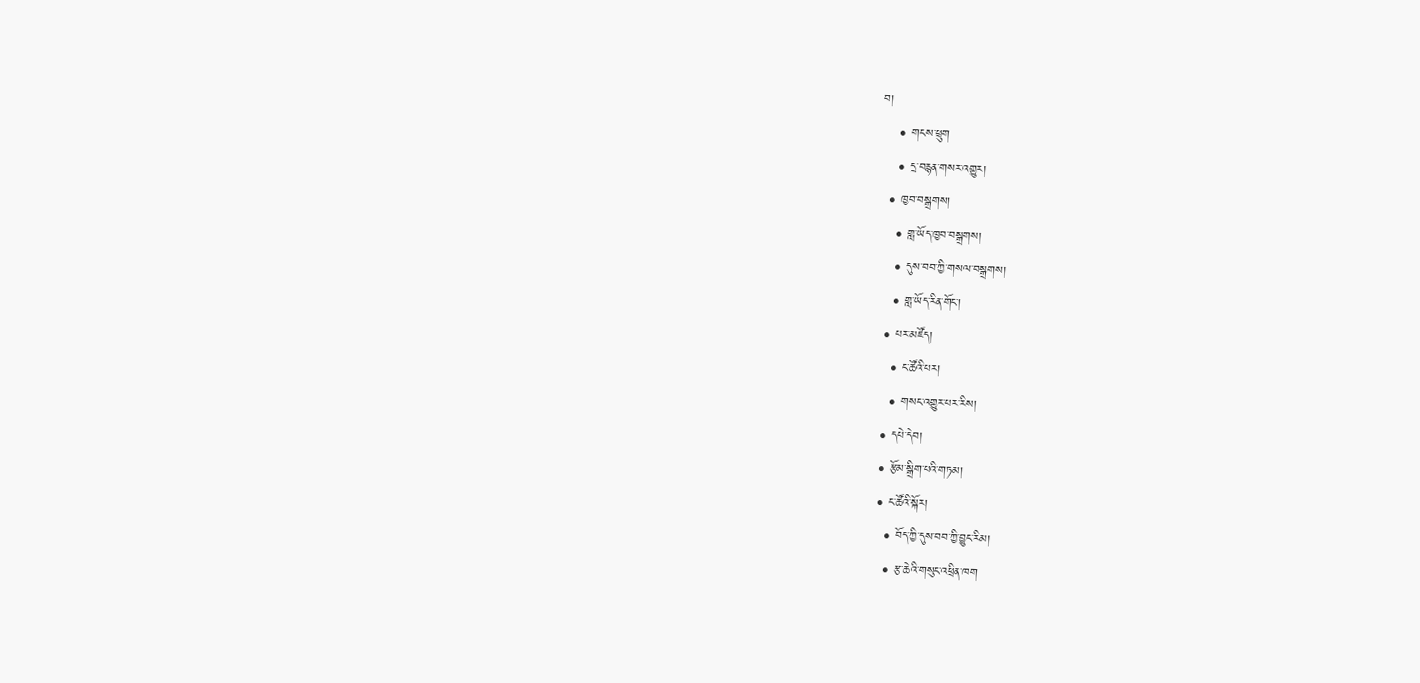བ།
    • གངས་ཕྲུག
    • དྲ་བརྙན་གསར་འགྱུར།
  • ཁྱབ་བསྒྲགས།
    • གླ་ཡོད་ཁྱབ་བསྒྲགས།
    • དུས་བབ་ཀྱི་གསལ་བསྒྲགས།
    • གླ་ཡོད་རིན་གོང་།
  • པར་མཛོད།
    • ང་ཚོའི་པར།
    • གསང་འགྱུར་པར་རིས།
  • དཔེ་དེབ།
  • རྩོམ་སྒྲིག་པའི་གཏམ།
  • ང་ཚོའི་སྐོར།
    • བོད་ཀྱི་དུས་བབ་ཀྱི་བྱུང་རིམ།
    • རྩ་ཆེའི་གསུང་འཕྲིན་ཁག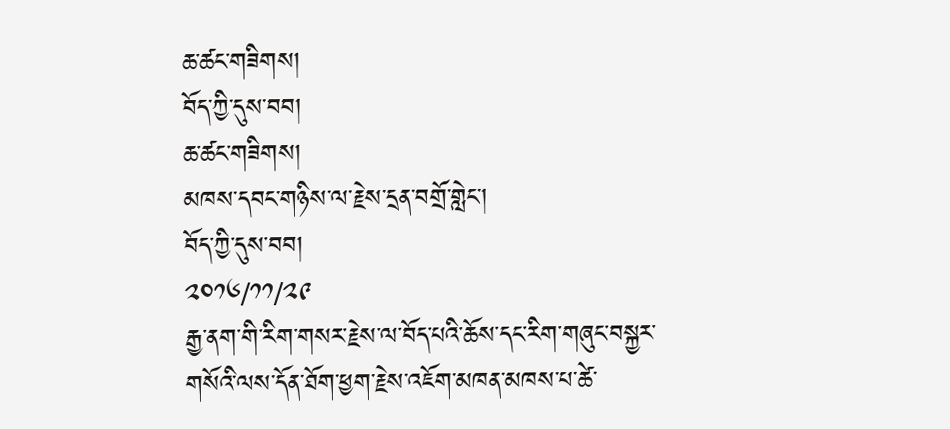ཆ་ཚང་གཟིགས།
བོད་ཀྱི་དུས་བབ།
ཆ་ཚང་གཟིགས།
མཁས་དབང་གཉིས་ལ་རྗེས་དྲན་བགྲོ་གླེང་།
བོད་ཀྱི་དུས་བབ།
༢༠༡༦/༡༡/༢༩
རྒྱ་ནག་གི་རིག་གསར་རྗེས་ལ་བོད་པའི་ཆོས་དང་རིག་གཞུང་བསྐྱར་གསོའི་ལས་དོན་ཐོག་ཕྱག་རྗེས་འཇོག་མཁན་མཁས་པ་ཚེ་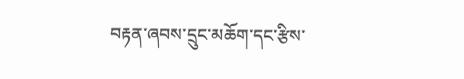བརྟན་ཞབས་དྲུང་མཆོག་དང་རྩིས་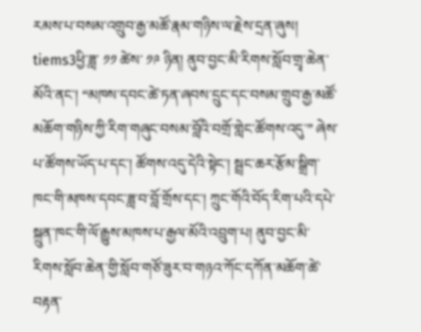རམས་པ་བསམ་འགྲུབ་རྒྱ་མཚོ་རྣམ་གཉིས་ལ་རྗེས་དྲན་ཞུས།
tiems3ཕྱི་ཟླ་ ༡༡ ཚེས་ ༡༩ ཉིན། ནུབ་བྱང་མི་རིགས་སློབ་གྲྭ་ཆེན་མོའི་ནང་། “མཁས་དབང་ཚེ་ཏན་ཞབས་དྲུང་དང་བསམ་གྲུབ་རྒྱ་མཚོ་མཆོག་གཉིས་ཀྱི་རིག་གཞུང་བསམ་བློའི་བགྲོ་གླེང་ཚོགས་འདུ་” ཞེས་པ་ཚོགས་ཡོད་པ་དང་། ཚོགས་འདུ་དེའི་སྟེང་། སྦྲང་ཆར་རྩོམ་སྒྲིག་ཁང་གི་མཁས་དབང་ཟླ་བ་བློ་གྲོས་དང་། ཀྲུང་གོའི་བོད་རིག་པའི་དཔེ་སྐྲུན་ཁང་གི་ལོ་རྒྱུས་མཁས་པ་རྒྱལ་མོའི་འབྲུག་པ། ནུབ་བྱང་མི་རིགས་སློབ་ཆེན་གྱི་སློབ་གཙོ་ཟུར་བ་གཉའ་ཀོང་དཀོན་མཆོག་ཚེ་བརྟན་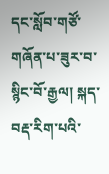དང་སློབ་གཙོ་གཞོན་པ་ཟུར་བ་སྙིང་བོ་རྒྱལ། སྐད་བརྡ་རིག་པའི་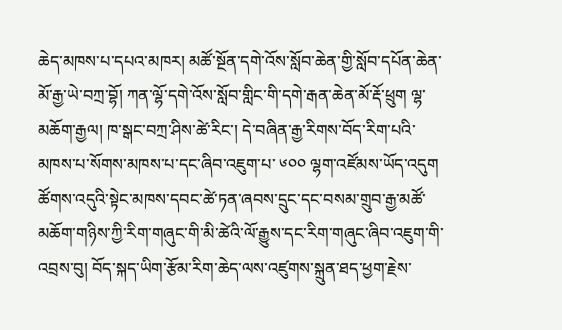ཆེད་མཁས་པ་དཔའ་མཁར། མཚོ་སྔོན་དགེ་འོས་སློབ་ཆེན་གྱི་སློབ་དཔོན་ཆེན་མོ་རྒྱ་ཡེ་བཀྲ་བྷོ། ཀན་ལྷོ་དགེ་འོས་སློབ་གླིང་གི་དགེ་རྒན་ཆེན་མོ་རྡོ་ཕྲུག ལྷ་མཆོག་རྒྱལ། ཁ་སྒང་བཀྲ་ཤིས་ཚེ་རིང་། དེ་བཞིན་རྒྱ་རིགས་བོད་རིག་པའི་མཁས་པ་སོགས་མཁས་པ་དང་ཞིབ་འཇུག་པ་ ༦༠༠ ལྷག་འཛོམས་ཡོད་འདུག
ཚོགས་འདུའི་སྟེང་མཁས་དབང་ཚེ་ཏན་ཞབས་དྲུང་དང་བསམ་གྲུབ་རྒྱ་མཚོ་མཆོག་གཉིས་ཀྱི་རིག་གཞུང་གི་མི་ཚེའི་ལོ་རྒྱུས་དང་རིག་གཞུང་ཞིབ་འཇུག་གི་འབྲས་བུ། བོད་སྐད་ཡིག་རྩོམ་རིག་ཆེད་ལས་འཛུགས་སྐྲུན་ཐད་ཕྱག་རྗེས་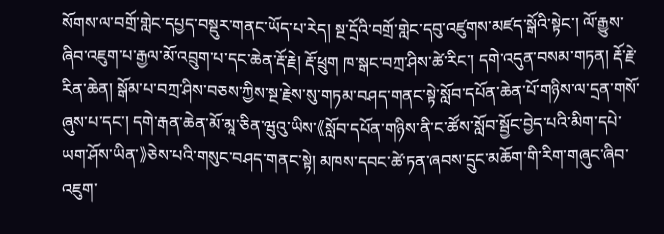སོགས་ལ་བགྲོ་གླེང་དཔྱད་བསྡུར་གནང་ཡོད་པ་རེད། སྔ་དྲོའི་བགྲོ་གླེང་དབུ་འཛུགས་མཛད་སྒོའི་སྟེང་། ལོ་རྒྱུས་ཞིབ་འཇུག་པ་རྒྱལ་མོ་འབྲུག་པ་དང་ཆེན་རྡོ་རྗེ། རྡོ་ཕྲུག ཁ་སྒང་བཀྲ་ཤིས་ཚེ་རིང་། དགེ་འདུན་བསམ་གཏན། རྡོ་རྗེ་རིན་ཆེན། སྒོམ་པ་བཀྲ་ཤིས་བཅས་ཀྱིས་སྔ་རྗེས་སུ་གཏམ་བཤད་གནང་སྟེ་སློབ་དཔོན་ཆེན་པོ་གཉིས་ལ་དྲན་གསོ་ཞུས་པ་དང་། དགེ་རྒན་ཆེན་མོ་མཱ་ཅིན་ཝུའུ་ཡིས་《སློབ་དཔོན་གཉིས་ནི་ང་ཚོས་སློབ་སྦྱོང་བྱེད་པའི་མིག་དཔེ་ཡག་ཤོས་ཡིན་》ཅེས་པའི་གསུང་བཤད་གནང་སྟེ། མཁས་དབང་ཚེ་ཏན་ཞབས་དྲུང་མཆོག་གི་རིག་གཞུང་ཞིབ་འཇུག་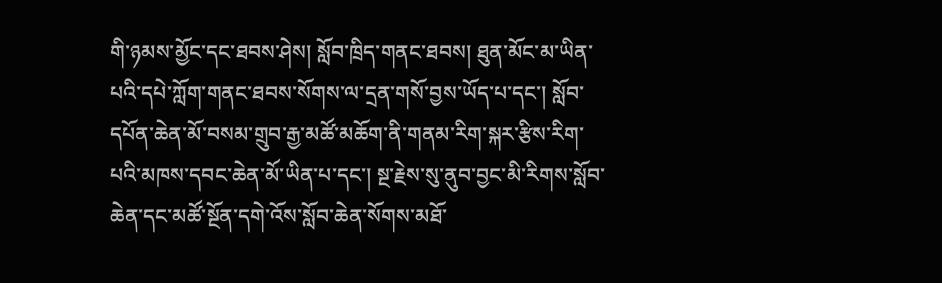གི་ཉམས་མྱོང་དང་ཐབས་ཤེས། སློབ་ཁྲིད་གནང་ཐབས། ཐུན་མོང་མ་ཡིན་པའི་དཔེ་ཀློག་གནང་ཐབས་སོགས་ལ་དྲན་གསོ་བྱས་ཡོད་པ་དང་། སློབ་དཔོན་ཆེན་མོ་བསམ་གྲུབ་རྒྱ་མཚོ་མཆོག་ནི་གནམ་རིག་སྐར་རྩིས་རིག་པའི་མཁས་དབང་ཆེན་མོ་ཡིན་པ་དང་། སྔ་རྗེས་སུ་ནུབ་བྱང་མི་རིགས་སློབ་ཆེན་དང་མཚོ་སྔོན་དགེ་འོས་སློབ་ཆེན་སོགས་མཐོ་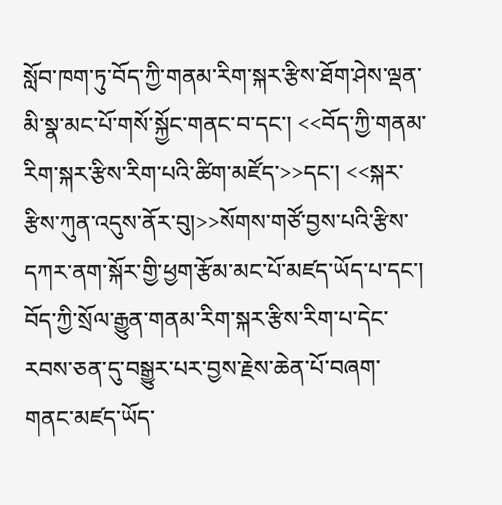སློབ་ཁག་ཏུ་བོད་ཀྱི་གནམ་རིག་སྐར་རྩིས་ཐོག་ཤེས་ལྡན་མི་སྣ་མང་པོ་གསོ་སྐྱོང་གནང་བ་དང་། <<བོད་ཀྱི་གནམ་རིག་སྐར་རྩིས་རིག་པའི་ཚིག་མཛོད་>>དང་། <<སྐར་རྩིས་ཀུན་འདུས་ནོར་བུ།>>སོགས་གཙོ་བྱས་པའི་རྩིས་དཀར་ནག་སྐོར་གྱི་ཕྱག་རྩོམ་མང་པོ་མཛད་ཡོད་པ་དང་། བོད་ཀྱི་སྲོལ་རྒྱུན་གནམ་རིག་སྐར་རྩིས་རིག་པ་དེང་རབས་ཅན་དུ་བསྒྱུར་པར་བྱས་རྗེས་ཆེན་པོ་བཞག་གནང་མཛད་ཡོད་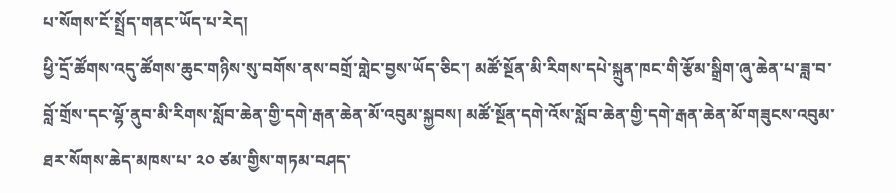པ་སོགས་ངོ་སྤྲོད་གནང་ཡོད་པ་རེད།
ཕྱི་དྲོ་ཚོགས་འདུ་ཚོགས་ཆུང་གཉིས་སུ་བགོས་ནས་བགྲོ་གླེང་བྱས་ཡོད་ཅིང་། མཚོ་སྔོན་མི་རིགས་དཔེ་སྐྲུན་ཁང་གི་རྩོམ་སྒྲིག་ཞུ་ཆེན་པ་ཟླ་བ་བློ་གྲོས་དང་ལྷོ་ནུབ་མི་རིགས་སློབ་ཆེན་གྱི་དགེ་རྒན་ཆེན་མོ་འབུམ་སྐྱབས། མཚོ་སྔོན་དགེ་འོས་སློབ་ཆེན་གྱི་དགེ་རྒན་ཆེན་མོ་གཟུངས་འབུམ་ཐར་སོགས་ཆེད་མཁས་པ་ ༢༠ ཙམ་གྱིས་གཏམ་བཤད་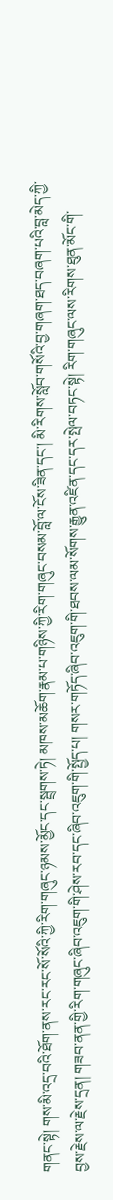གནང་སྟེ། གས་མི་འདྲ་བའི་ཐོག་ནས་རང་རང་སོ་སོའི་ཀྱི་རིག་གཞུང་ཉམས་མྱོང་དང་སྦྲགས་ཏེ། མཁས་མཆོག་རྣམ་པ་གཉིས་ཀྱི་རིག་གཞུང་བསམ་བློ་ལ་ངོས་ཟིན་དང་། མི་རིགས་སློབ་གསོའི་བྱ་གཞག་ཐད་བཞག་པའི་བླ་མེད་ཀྱི་བྱས་རྗེས་ལ་རྗེས་དྲན། གཟབ་ནན་གྱི་རིག་གཞུང་ཞིབ་འཇུག་གི་ཤེས་རབ་དང་ཞིབ་འཇུག་གི་སྤྱོད་པ། གསར་གཏོད་ཞིབ་འཇུག་གི་ཐབས་ལམ་སོགས་རྒྱུན་འཛིན་དང་དར་སྤེལ་བཏང་སྟེ། རིག་གཞུང་ལས་རིགས་ཐུན་མོང་གི་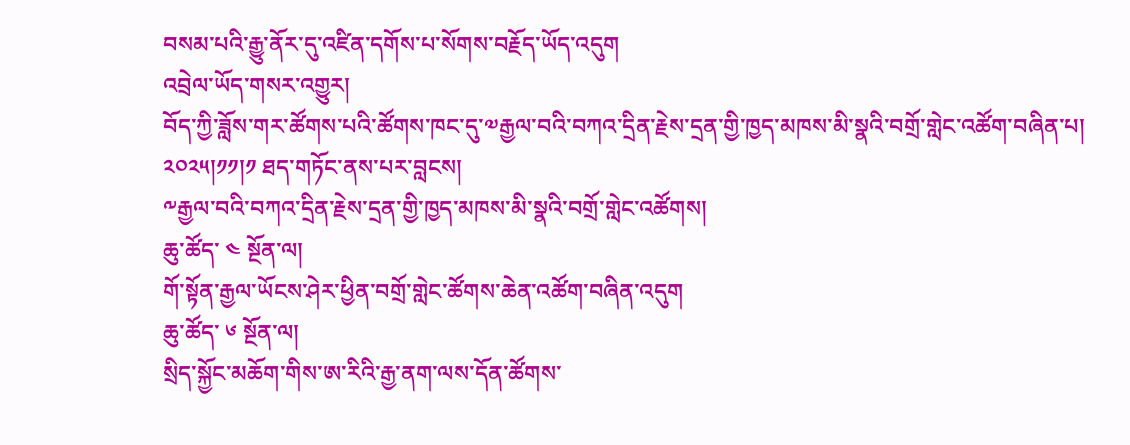བསམ་པའི་རྒྱུ་ནོར་དུ་འཛིན་དགོས་པ་སོགས་བརྗོད་ཡོད་འདུག
འབྲེལ་ཡོད་གསར་འགྱུར།
བོད་ཀྱི་ཟློས་གར་ཚོགས་པའི་ཚོགས་ཁང་དུ་༧རྒྱལ་བའི་བཀའ་དྲིན་རྗེས་དྲན་གྱི་ཁྱད་མཁས་མི་སྣའི་བགྲོ་གླེང་འཚོག་བཞིན་པ། ༢༠༢༥།༡༡།༡ ཐད་གཏོང་ནས་པར་བླངས།
༸རྒྱལ་བའི་བཀའ་དྲིན་རྗེས་དྲན་གྱི་ཁྱད་མཁས་མི་སྣའི་བགྲོ་གླེང་འཚོགས།
ཆུ་ཚོད་ ༤ སྔོན་ལ།
གོ་སྟོན་རྒྱལ་ཡོངས་ཤེར་ཕྱིན་བགྲོ་གླེང་ཚོགས་ཆེན་འཚོག་བཞིན་འདུག
ཆུ་ཚོད་ ༦ སྔོན་ལ།
སྲིད་སྐྱོང་མཆོག་གིས་ཨ་རིའི་རྒྱ་ནག་ལས་དོན་ཚོགས་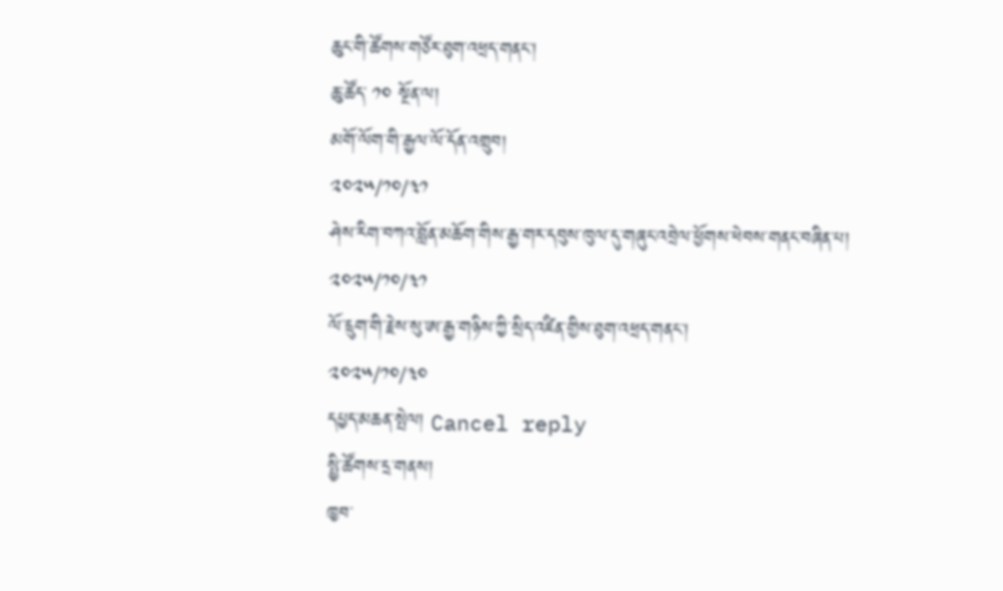ཆུང་གི་ཚོགས་གཙོར་ཐུག་འཕྲད་གནང་།
ཆུ་ཚོད་ ༡༠ སྔོན་ལ།
མགོ་ལོག་གི་རྒྱལ་ལོ་དོན་འགྲུབ།
༢༠༢༥/༡༠/༣༡
ཤེས་རིག་བཀའ་བློན་མཆོག་གིས་རྒྱ་གར་དབུས་ཁུལ་དུ་གཞུང་འབྲེལ་ཕྱོགས་ཕེབས་གནང་བཞིན་པ།
༢༠༢༥/༡༠/༣༡
ལོ་དྲུག་གི་རྗེས་སུ་ཨ་རྒྱ་གཉིས་ཀྱི་སྲིད་འཛིན་གྱིས་ཐུག་འཕྲད་གནང་།
༢༠༢༥/༡༠/༣༠
དཔྱད་མཆན་སྤེལ། Cancel reply
སྤྱི་ཚོགས་དྲ་གནས།
ཁྱབ་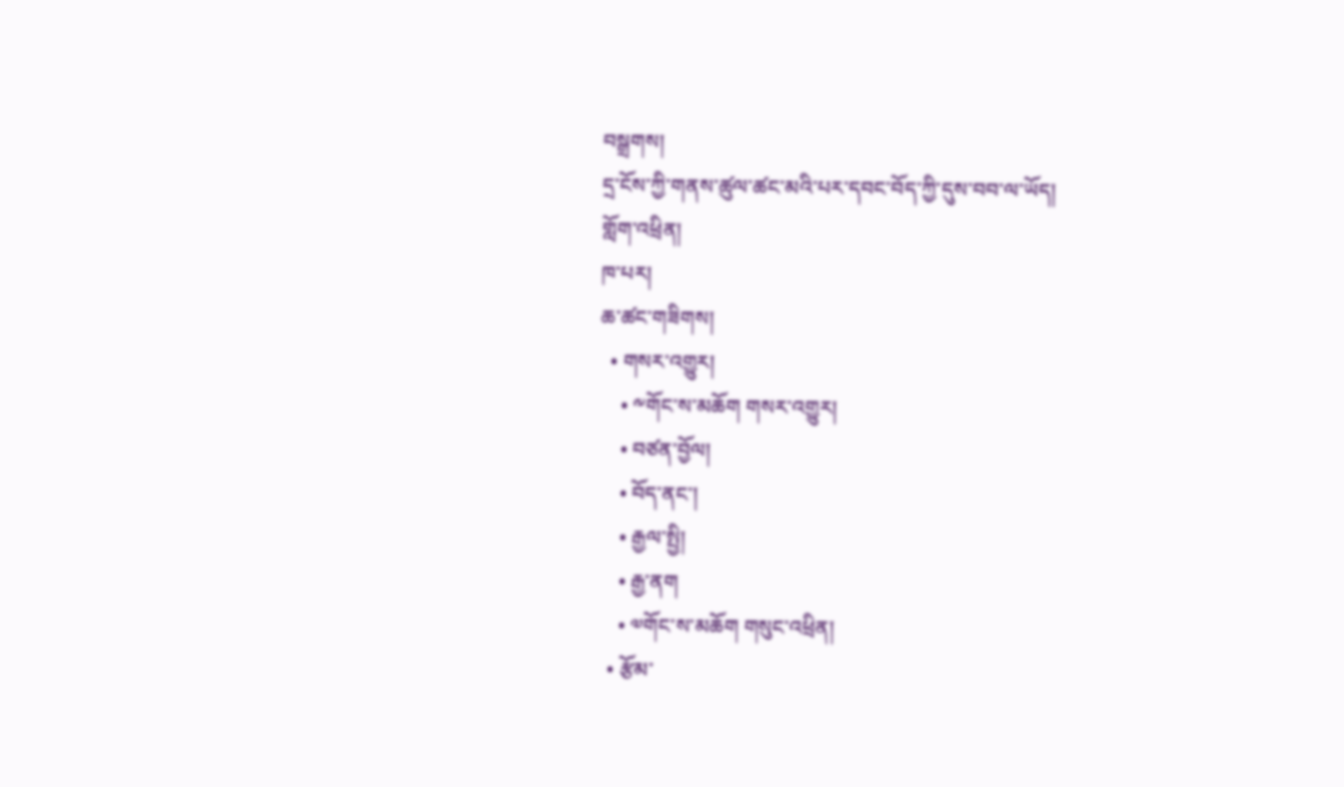བསྒྲགས།
དྲ་ངོས་ཀྱི་གནས་ཚུལ་ཚང་མའི་པར་དབང་བོད་ཀྱི་དུས་བབ་ལ་ཡོད།
གློག་འཕྲིན།
ཁ་པར།
ཆ་ཚང་གཟིགས།
  • གསར་འགྱུར།
    • ༸གོང་ས་མཆོག གསར་འགྱུར།
    • བཙན་བྱོལ།
    • བོད་ནང་།
    • རྒྱལ་སྤྱི།
    • རྒྱ་ནག
    • ༧གོང་ས་མཆོག གསུང་འཕྲིན།
  • རྩོམ་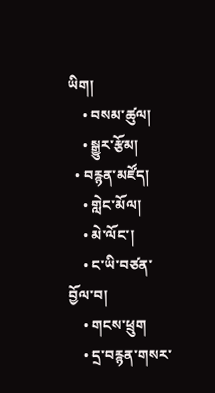ཡིག།
    • བསམ་ཚུལ།
    • སྒྱུར་རྩོམ།
  • བརྙན་མཛོད།
    • གླེང་མོལ།
    • མེ་ལོང་།
    • ང་ཡི་བཙན་བྱོལ་བ།
    • གངས་ཕྲུག
    • དྲ་བརྙན་གསར་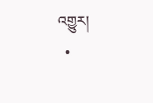འགྱུར།
  •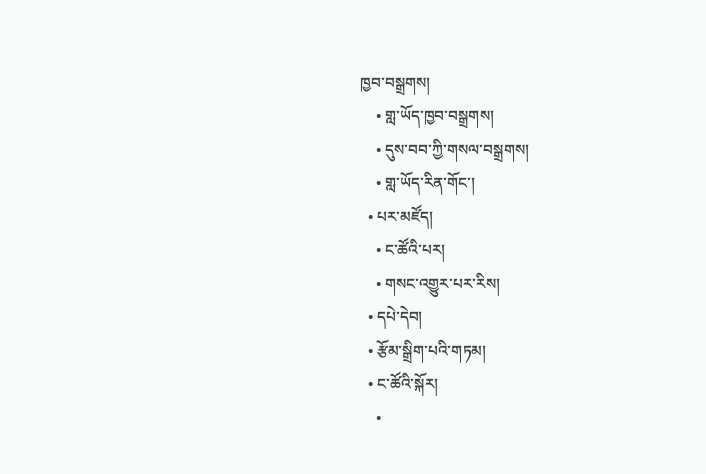ཁྱབ་བསྒྲགས།
    • གླ་ཡོད་ཁྱབ་བསྒྲགས།
    • དུས་བབ་ཀྱི་གསལ་བསྒྲགས།
    • གླ་ཡོད་རིན་གོང་།
  • པར་མཛོད།
    • ང་ཚོའི་པར།
    • གསང་འགྱུར་པར་རིས།
  • དཔེ་དེབ།
  • རྩོམ་སྒྲིག་པའི་གཏམ།
  • ང་ཚོའི་སྐོར།
    •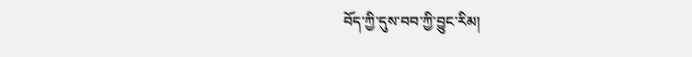བོད་ཀྱི་དུས་བབ་ཀྱི་བྱུང་རིམ།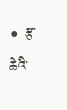• རྩ་ཆེའི་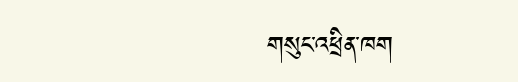གསུང་འཕྲིན་ཁག